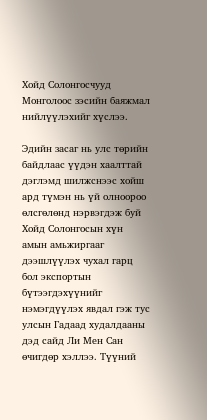Хойд Солонгосчууд Монголоос зэсийн баяжмал нийлүүлэхийг хүслээ.

Эдийн засаг нь улс төрийн байдлаас үүдэн хаалттай дэглэмд шилжснээс хойш ард түмэн нь үй олноороо өлсгөлөнд нэрвэгдэж буй Хойд Солонгосын хүн амын амьжиргааг дээшлүүлэх чухал гарц бол экспортын бүтээгдэхүүнийг нэмэгдүүлэх явдал гэж тус улсын Гадаад худалдааны дэд сайд Ли Мен Сан өчигдөр хэллээ. Түүний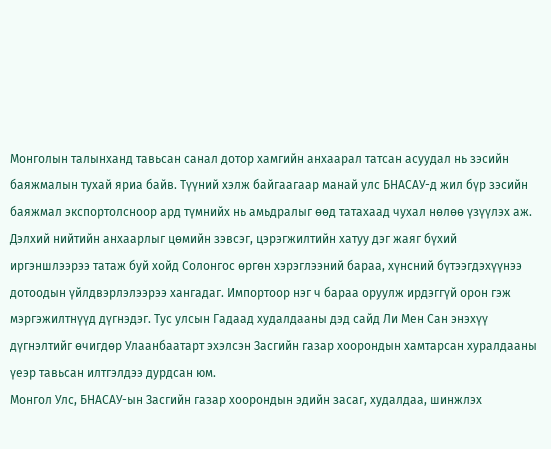Монголын талынханд тавьсан санал дотор хамгийн анхаарал татсан асуудал нь зэсийн баяжмалын тухай яриа байв. Түүний хэлж байгаагаар манай улс БНАСАУ-д жил бүр зэсийн баяжмал экспортолсноор ард түмнийх нь амьдралыг өөд татахаад чухал нөлөө үзүүлэх аж. Дэлхий нийтийн анхаарлыг цөмийн зэвсэг, цэрэгжилтийн хатуу дэг жаяг бүхий иргэншлээрээ татаж буй хойд Солонгос өргөн хэрэглээний бараа, хүнсний бүтээгдэхүүнээ дотоодын үйлдвэрлэлээрээ хангадаг. Импортоор нэг ч бараа оруулж ирдэггүй орон гэж мэргэжилтнүүд дүгнэдэг. Тус улсын Гадаад худалдааны дэд сайд Ли Мен Сан энэхүү дүгнэлтийг өчигдөр Улаанбаатарт эхэлсэн Засгийн газар хоорондын хамтарсан хуралдааны үеэр тавьсан илтгэлдээ дурдсан юм.
Монгол Улс, БНАСАУ-ын Засгийн газар хоорондын эдийн засаг, худалдаа, шинжлэх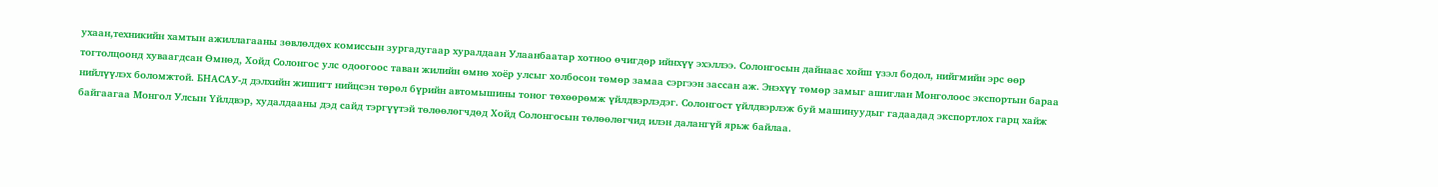ухаан,техникийн хамтын ажиллагааны зөвлөлдөх комиссын зургадугаар хуралдаан Улаанбаатар хотноо өчигдөр ийнхүү эхэллээ. Солонгосын дайнаас хойш үзэл бодол, нийгмийн эрс өөр тогтолцоонд хуваагдсан Өмнөд, Хойд Солонгос улс одоогоос таван жилийн өмнө хоёр улсыг холбосон төмөр замаа сэргээн зассан аж. Энэхүү төмөр замыг ашиглан Монголоос экспортын бараа нийлүүлэх боломжтой. БНАСАУ-д дэлхийн жишигт нийцсэн төрөл бүрийн автомышины тоног төхөөрөмж үйлдвэрлэдэг. Солонгост үйлдвэрлэж буй машинуудыг гадаадад экспортлох гарц хайж байгаагаа Монгол Улсын Үйлдвэр, худалдааны дэд сайд тэргүүтэй төлөөлөгчдөд Хойд Солонгосын төлөөлөгчид илэн далангүй ярьж байлаа.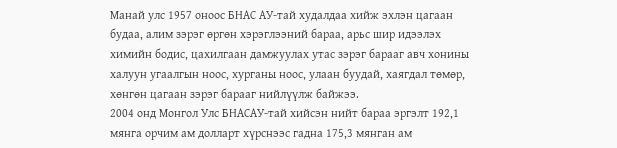Манай улс 1957 оноос БНАС АУ-тай худалдаа хийж эхлэн цагаан будаа, алим зэрэг өргөн хэрэглээний бараа, арьс шир идээлэх химийн бодис, цахилгаан дамжуулах утас зэрэг барааг авч хонины халуун угаалгын ноос, хурганы ноос, улаан буудай, хаягдал төмөр, хөнгөн цагаан зэрэг барааг нийлүүлж байжээ.
2004 онд Монгол Улс БНАСАУ-тай хийсэн нийт бараа эргэлт 192,1 мянга орчим ам долларт хүрснээс гадна 175,3 мянган ам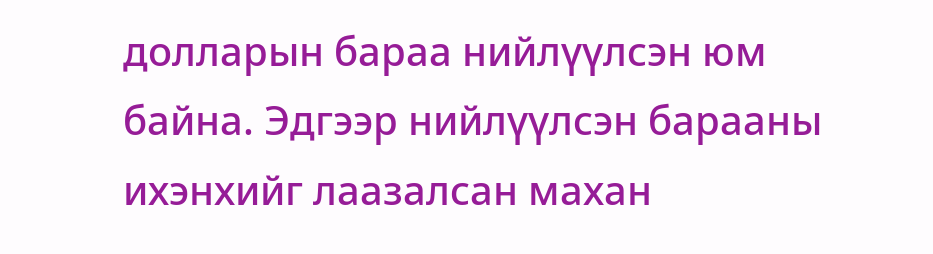долларын бараа нийлүүлсэн юм байна. Эдгээр нийлүүлсэн барааны ихэнхийг лаазалсан махан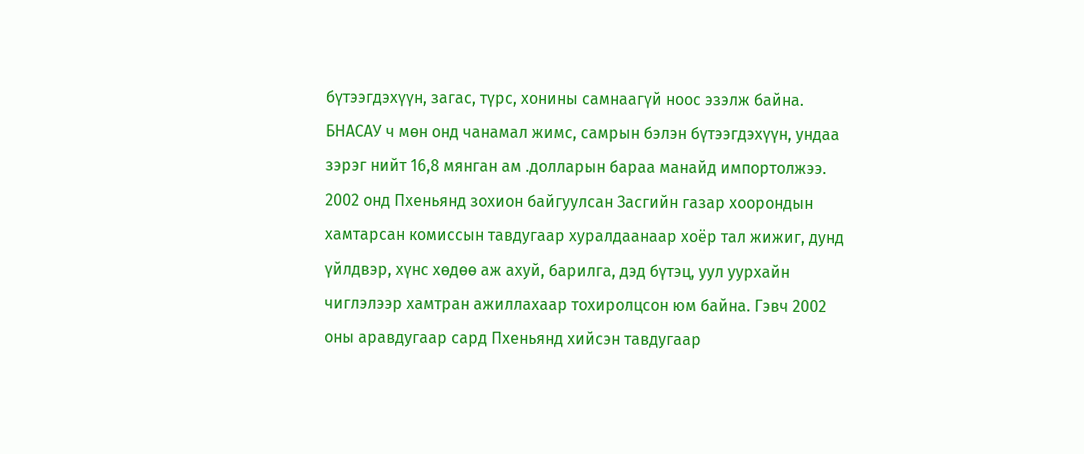бүтээгдэхүүн, загас, түрс, хонины самнаагүй ноос эзэлж байна. БНАСАУ ч мөн онд чанамал жимс, самрын бэлэн бүтээгдэхүүн, ундаа зэрэг нийт 16,8 мянган ам .долларын бараа манайд импортолжээ. 2002 онд Пхеньянд зохион байгуулсан Засгийн газар хоорондын хамтарсан комиссын тавдугаар хуралдаанаар хоёр тал жижиг, дунд үйлдвэр, хүнс хөдөө аж ахуй, барилга, дэд бүтэц, уул уурхайн чиглэлээр хамтран ажиллахаар тохиролцсон юм байна. Гэвч 2002 оны аравдугаар сард Пхеньянд хийсэн тавдугаар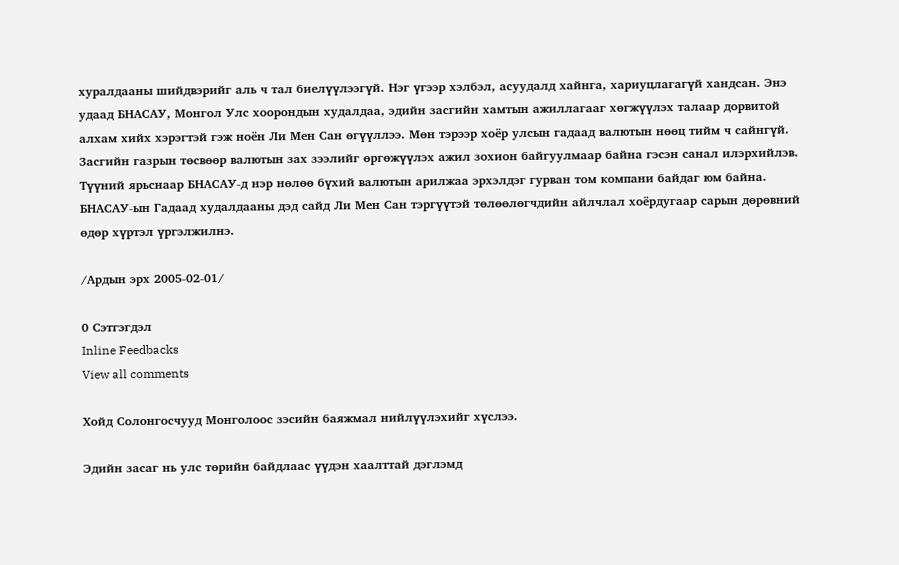хуралдааны шийдвэрийг аль ч тал биелүүлээгүй. Нэг үгээр хэлбэл, асуудалд хайнга, хариуцлагагүй хандсан. Энэ удаад БНАСАУ, Монгол Улс хоорондын худалдаа, эдийн засгийн хамтын ажиллагааг хөгжүүлэх талаар дорвитой алхам хийх хэрэгтэй гэж ноён Ли Мен Сан өгүүллээ. Мөн тэрээр хоёр улсын гадаад валютын нөөц тийм ч сайнгүй. Засгийн газрын төсвөөр валютын зах зээлийг өргөжүүлэх ажил зохион байгуулмаар байна гэсэн санал илэрхийлэв. Түүний ярьснаар БНАСАУ-д нэр нөлөө бүхий валютын арилжаа эрхэлдэг гурван том компани байдаг юм байна.
БНАСАУ-ын Гадаад худалдааны дэд сайд Ли Мен Сан тэргүүтэй төлөөлөгчдийн айлчлал хоёрдугаар сарын дөрөвний өдөр хүртэл үргэлжилнэ.

/Ардын эрх 2005-02-01/

0 Сэтгэгдэл
Inline Feedbacks
View all comments

Хойд Солонгосчууд Монголоос зэсийн баяжмал нийлүүлэхийг хүслээ.

Эдийн засаг нь улс төрийн байдлаас үүдэн хаалттай дэглэмд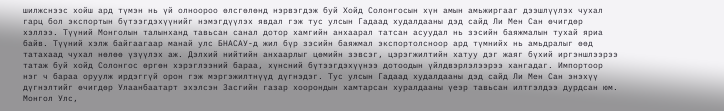шилжснээс хойш ард түмэн нь үй олноороо өлсгөлөнд нэрвэгдэж буй Хойд Солонгосын хүн амын амьжиргааг дээшлүүлэх чухал гарц бол экспортын бүтээгдэхүүнийг нэмэгдүүлэх явдал гэж тус улсын Гадаад худалдааны дэд сайд Ли Мен Сан өчигдөр хэллээ. Түүний Монголын талынханд тавьсан санал дотор хамгийн анхаарал татсан асуудал нь зэсийн баяжмалын тухай яриа байв. Түүний хэлж байгаагаар манай улс БНАСАУ-д жил бүр зэсийн баяжмал экспортолсноор ард түмнийх нь амьдралыг өөд татахаад чухал нөлөө үзүүлэх аж. Дэлхий нийтийн анхаарлыг цөмийн зэвсэг, цэрэгжилтийн хатуу дэг жаяг бүхий иргэншлээрээ татаж буй хойд Солонгос өргөн хэрэглээний бараа, хүнсний бүтээгдэхүүнээ дотоодын үйлдвэрлэлээрээ хангадаг. Импортоор нэг ч бараа оруулж ирдэггүй орон гэж мэргэжилтнүүд дүгнэдэг. Тус улсын Гадаад худалдааны дэд сайд Ли Мен Сан энэхүү дүгнэлтийг өчигдөр Улаанбаатарт эхэлсэн Засгийн газар хоорондын хамтарсан хуралдааны үеэр тавьсан илтгэлдээ дурдсан юм.
Монгол Улс,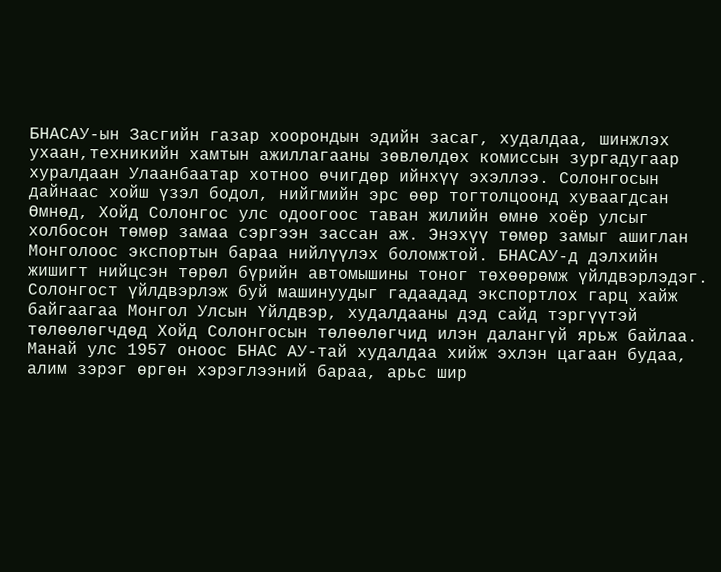БНАСАУ-ын Засгийн газар хоорондын эдийн засаг, худалдаа, шинжлэх ухаан,техникийн хамтын ажиллагааны зөвлөлдөх комиссын зургадугаар хуралдаан Улаанбаатар хотноо өчигдөр ийнхүү эхэллээ. Солонгосын дайнаас хойш үзэл бодол, нийгмийн эрс өөр тогтолцоонд хуваагдсан Өмнөд, Хойд Солонгос улс одоогоос таван жилийн өмнө хоёр улсыг холбосон төмөр замаа сэргээн зассан аж. Энэхүү төмөр замыг ашиглан Монголоос экспортын бараа нийлүүлэх боломжтой. БНАСАУ-д дэлхийн жишигт нийцсэн төрөл бүрийн автомышины тоног төхөөрөмж үйлдвэрлэдэг. Солонгост үйлдвэрлэж буй машинуудыг гадаадад экспортлох гарц хайж байгаагаа Монгол Улсын Үйлдвэр, худалдааны дэд сайд тэргүүтэй төлөөлөгчдөд Хойд Солонгосын төлөөлөгчид илэн далангүй ярьж байлаа.
Манай улс 1957 оноос БНАС АУ-тай худалдаа хийж эхлэн цагаан будаа, алим зэрэг өргөн хэрэглээний бараа, арьс шир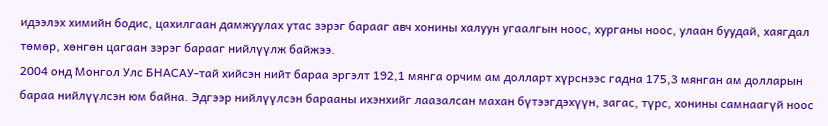идээлэх химийн бодис, цахилгаан дамжуулах утас зэрэг барааг авч хонины халуун угаалгын ноос, хурганы ноос, улаан буудай, хаягдал төмөр, хөнгөн цагаан зэрэг барааг нийлүүлж байжээ.
2004 онд Монгол Улс БНАСАУ-тай хийсэн нийт бараа эргэлт 192,1 мянга орчим ам долларт хүрснээс гадна 175,3 мянган ам долларын бараа нийлүүлсэн юм байна. Эдгээр нийлүүлсэн барааны ихэнхийг лаазалсан махан бүтээгдэхүүн, загас, түрс, хонины самнаагүй ноос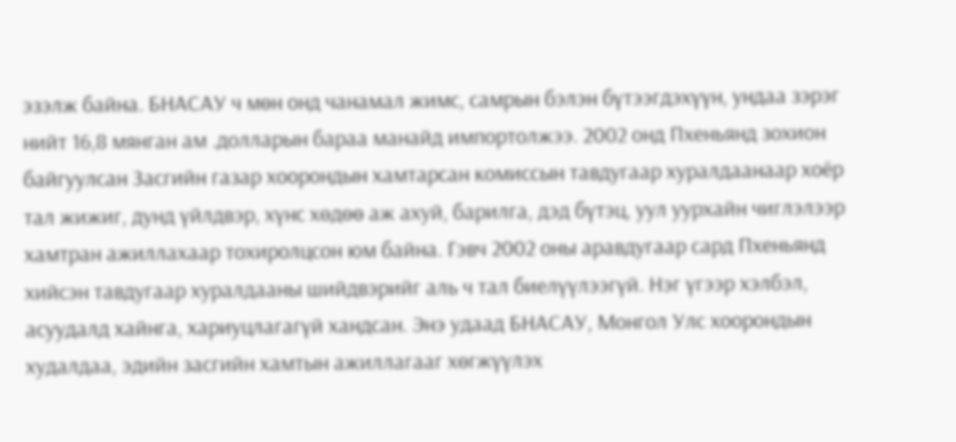эзэлж байна. БНАСАУ ч мөн онд чанамал жимс, самрын бэлэн бүтээгдэхүүн, ундаа зэрэг нийт 16,8 мянган ам .долларын бараа манайд импортолжээ. 2002 онд Пхеньянд зохион байгуулсан Засгийн газар хоорондын хамтарсан комиссын тавдугаар хуралдаанаар хоёр тал жижиг, дунд үйлдвэр, хүнс хөдөө аж ахуй, барилга, дэд бүтэц, уул уурхайн чиглэлээр хамтран ажиллахаар тохиролцсон юм байна. Гэвч 2002 оны аравдугаар сард Пхеньянд хийсэн тавдугаар хуралдааны шийдвэрийг аль ч тал биелүүлээгүй. Нэг үгээр хэлбэл, асуудалд хайнга, хариуцлагагүй хандсан. Энэ удаад БНАСАУ, Монгол Улс хоорондын худалдаа, эдийн засгийн хамтын ажиллагааг хөгжүүлэх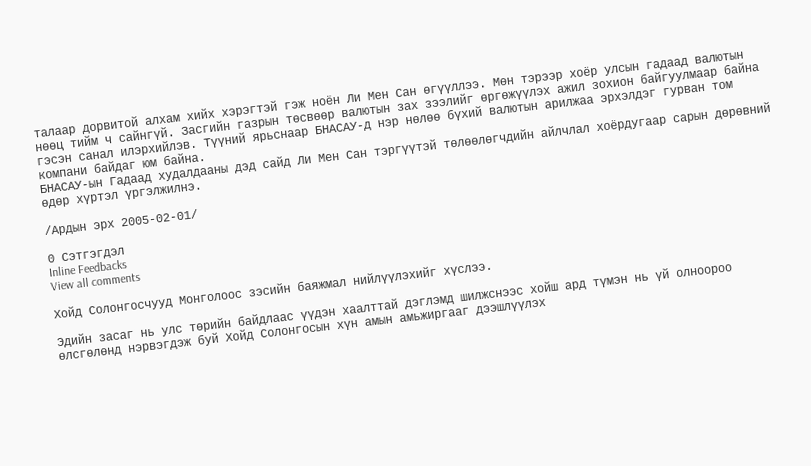талаар дорвитой алхам хийх хэрэгтэй гэж ноён Ли Мен Сан өгүүллээ. Мөн тэрээр хоёр улсын гадаад валютын нөөц тийм ч сайнгүй. Засгийн газрын төсвөөр валютын зах зээлийг өргөжүүлэх ажил зохион байгуулмаар байна гэсэн санал илэрхийлэв. Түүний ярьснаар БНАСАУ-д нэр нөлөө бүхий валютын арилжаа эрхэлдэг гурван том компани байдаг юм байна.
БНАСАУ-ын Гадаад худалдааны дэд сайд Ли Мен Сан тэргүүтэй төлөөлөгчдийн айлчлал хоёрдугаар сарын дөрөвний өдөр хүртэл үргэлжилнэ.

/Ардын эрх 2005-02-01/

0 Сэтгэгдэл
Inline Feedbacks
View all comments

Хойд Солонгосчууд Монголоос зэсийн баяжмал нийлүүлэхийг хүслээ.

Эдийн засаг нь улс төрийн байдлаас үүдэн хаалттай дэглэмд шилжснээс хойш ард түмэн нь үй олноороо өлсгөлөнд нэрвэгдэж буй Хойд Солонгосын хүн амын амьжиргааг дээшлүүлэх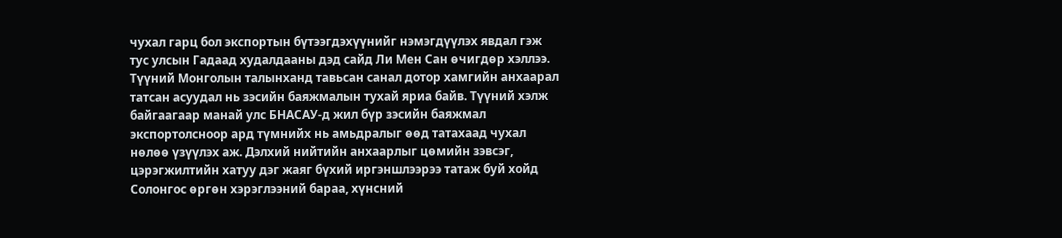чухал гарц бол экспортын бүтээгдэхүүнийг нэмэгдүүлэх явдал гэж тус улсын Гадаад худалдааны дэд сайд Ли Мен Сан өчигдөр хэллээ. Түүний Монголын талынханд тавьсан санал дотор хамгийн анхаарал татсан асуудал нь зэсийн баяжмалын тухай яриа байв. Түүний хэлж байгаагаар манай улс БНАСАУ-д жил бүр зэсийн баяжмал экспортолсноор ард түмнийх нь амьдралыг өөд татахаад чухал нөлөө үзүүлэх аж. Дэлхий нийтийн анхаарлыг цөмийн зэвсэг, цэрэгжилтийн хатуу дэг жаяг бүхий иргэншлээрээ татаж буй хойд Солонгос өргөн хэрэглээний бараа, хүнсний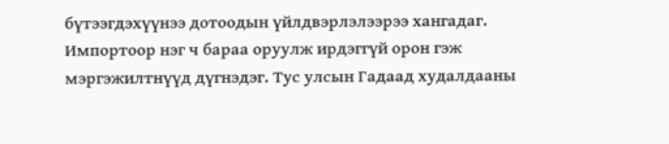бүтээгдэхүүнээ дотоодын үйлдвэрлэлээрээ хангадаг. Импортоор нэг ч бараа оруулж ирдэггүй орон гэж мэргэжилтнүүд дүгнэдэг. Тус улсын Гадаад худалдааны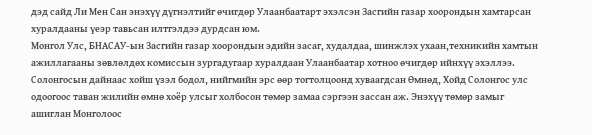дэд сайд Ли Мен Сан энэхүү дүгнэлтийг өчигдөр Улаанбаатарт эхэлсэн Засгийн газар хоорондын хамтарсан хуралдааны үеэр тавьсан илтгэлдээ дурдсан юм.
Монгол Улс, БНАСАУ-ын Засгийн газар хоорондын эдийн засаг, худалдаа, шинжлэх ухаан,техникийн хамтын ажиллагааны зөвлөлдөх комиссын зургадугаар хуралдаан Улаанбаатар хотноо өчигдөр ийнхүү эхэллээ. Солонгосын дайнаас хойш үзэл бодол, нийгмийн эрс өөр тогтолцоонд хуваагдсан Өмнөд, Хойд Солонгос улс одоогоос таван жилийн өмнө хоёр улсыг холбосон төмөр замаа сэргээн зассан аж. Энэхүү төмөр замыг ашиглан Монголоос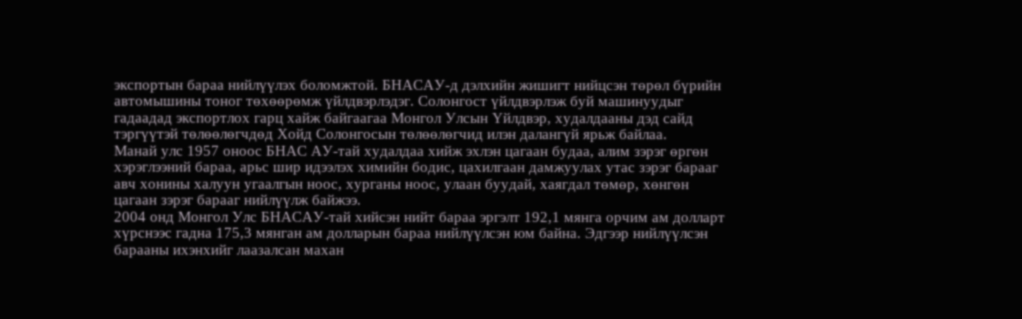экспортын бараа нийлүүлэх боломжтой. БНАСАУ-д дэлхийн жишигт нийцсэн төрөл бүрийн автомышины тоног төхөөрөмж үйлдвэрлэдэг. Солонгост үйлдвэрлэж буй машинуудыг гадаадад экспортлох гарц хайж байгаагаа Монгол Улсын Үйлдвэр, худалдааны дэд сайд тэргүүтэй төлөөлөгчдөд Хойд Солонгосын төлөөлөгчид илэн далангүй ярьж байлаа.
Манай улс 1957 оноос БНАС АУ-тай худалдаа хийж эхлэн цагаан будаа, алим зэрэг өргөн хэрэглээний бараа, арьс шир идээлэх химийн бодис, цахилгаан дамжуулах утас зэрэг барааг авч хонины халуун угаалгын ноос, хурганы ноос, улаан буудай, хаягдал төмөр, хөнгөн цагаан зэрэг барааг нийлүүлж байжээ.
2004 онд Монгол Улс БНАСАУ-тай хийсэн нийт бараа эргэлт 192,1 мянга орчим ам долларт хүрснээс гадна 175,3 мянган ам долларын бараа нийлүүлсэн юм байна. Эдгээр нийлүүлсэн барааны ихэнхийг лаазалсан махан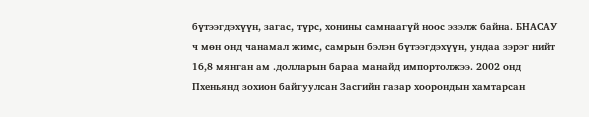бүтээгдэхүүн, загас, түрс, хонины самнаагүй ноос эзэлж байна. БНАСАУ ч мөн онд чанамал жимс, самрын бэлэн бүтээгдэхүүн, ундаа зэрэг нийт 16,8 мянган ам .долларын бараа манайд импортолжээ. 2002 онд Пхеньянд зохион байгуулсан Засгийн газар хоорондын хамтарсан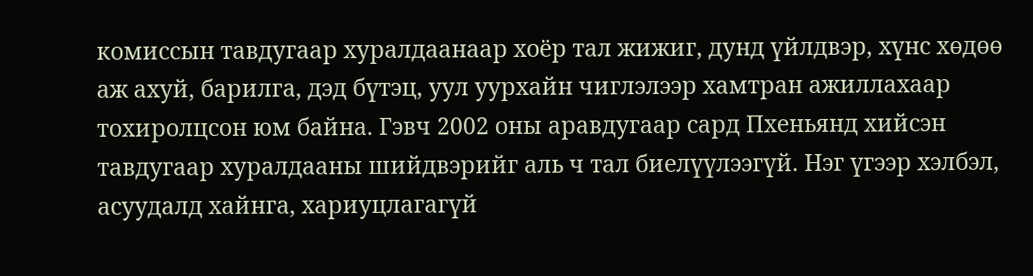комиссын тавдугаар хуралдаанаар хоёр тал жижиг, дунд үйлдвэр, хүнс хөдөө аж ахуй, барилга, дэд бүтэц, уул уурхайн чиглэлээр хамтран ажиллахаар тохиролцсон юм байна. Гэвч 2002 оны аравдугаар сард Пхеньянд хийсэн тавдугаар хуралдааны шийдвэрийг аль ч тал биелүүлээгүй. Нэг үгээр хэлбэл, асуудалд хайнга, хариуцлагагүй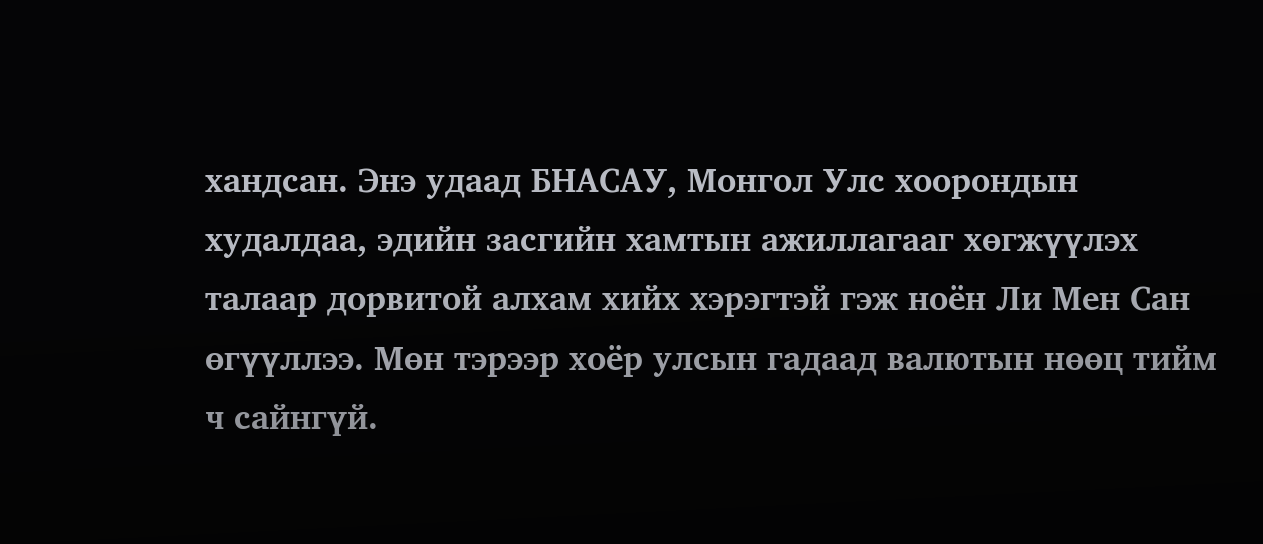хандсан. Энэ удаад БНАСАУ, Монгол Улс хоорондын худалдаа, эдийн засгийн хамтын ажиллагааг хөгжүүлэх талаар дорвитой алхам хийх хэрэгтэй гэж ноён Ли Мен Сан өгүүллээ. Мөн тэрээр хоёр улсын гадаад валютын нөөц тийм ч сайнгүй.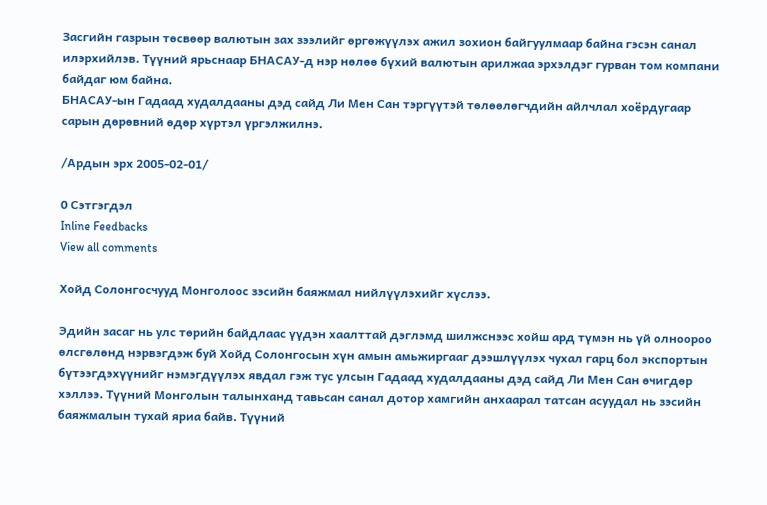Засгийн газрын төсвөөр валютын зах зээлийг өргөжүүлэх ажил зохион байгуулмаар байна гэсэн санал илэрхийлэв. Түүний ярьснаар БНАСАУ-д нэр нөлөө бүхий валютын арилжаа эрхэлдэг гурван том компани байдаг юм байна.
БНАСАУ-ын Гадаад худалдааны дэд сайд Ли Мен Сан тэргүүтэй төлөөлөгчдийн айлчлал хоёрдугаар сарын дөрөвний өдөр хүртэл үргэлжилнэ.

/Ардын эрх 2005-02-01/

0 Сэтгэгдэл
Inline Feedbacks
View all comments

Хойд Солонгосчууд Монголоос зэсийн баяжмал нийлүүлэхийг хүслээ.

Эдийн засаг нь улс төрийн байдлаас үүдэн хаалттай дэглэмд шилжснээс хойш ард түмэн нь үй олноороо өлсгөлөнд нэрвэгдэж буй Хойд Солонгосын хүн амын амьжиргааг дээшлүүлэх чухал гарц бол экспортын бүтээгдэхүүнийг нэмэгдүүлэх явдал гэж тус улсын Гадаад худалдааны дэд сайд Ли Мен Сан өчигдөр хэллээ. Түүний Монголын талынханд тавьсан санал дотор хамгийн анхаарал татсан асуудал нь зэсийн баяжмалын тухай яриа байв. Түүний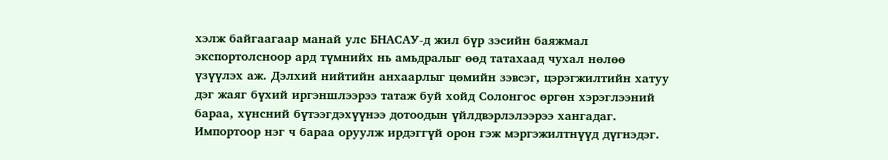хэлж байгаагаар манай улс БНАСАУ-д жил бүр зэсийн баяжмал экспортолсноор ард түмнийх нь амьдралыг өөд татахаад чухал нөлөө үзүүлэх аж. Дэлхий нийтийн анхаарлыг цөмийн зэвсэг, цэрэгжилтийн хатуу дэг жаяг бүхий иргэншлээрээ татаж буй хойд Солонгос өргөн хэрэглээний бараа, хүнсний бүтээгдэхүүнээ дотоодын үйлдвэрлэлээрээ хангадаг. Импортоор нэг ч бараа оруулж ирдэггүй орон гэж мэргэжилтнүүд дүгнэдэг.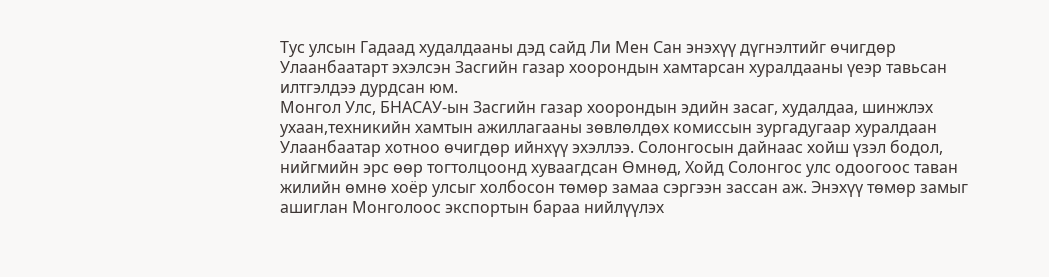Тус улсын Гадаад худалдааны дэд сайд Ли Мен Сан энэхүү дүгнэлтийг өчигдөр Улаанбаатарт эхэлсэн Засгийн газар хоорондын хамтарсан хуралдааны үеэр тавьсан илтгэлдээ дурдсан юм.
Монгол Улс, БНАСАУ-ын Засгийн газар хоорондын эдийн засаг, худалдаа, шинжлэх ухаан,техникийн хамтын ажиллагааны зөвлөлдөх комиссын зургадугаар хуралдаан Улаанбаатар хотноо өчигдөр ийнхүү эхэллээ. Солонгосын дайнаас хойш үзэл бодол, нийгмийн эрс өөр тогтолцоонд хуваагдсан Өмнөд, Хойд Солонгос улс одоогоос таван жилийн өмнө хоёр улсыг холбосон төмөр замаа сэргээн зассан аж. Энэхүү төмөр замыг ашиглан Монголоос экспортын бараа нийлүүлэх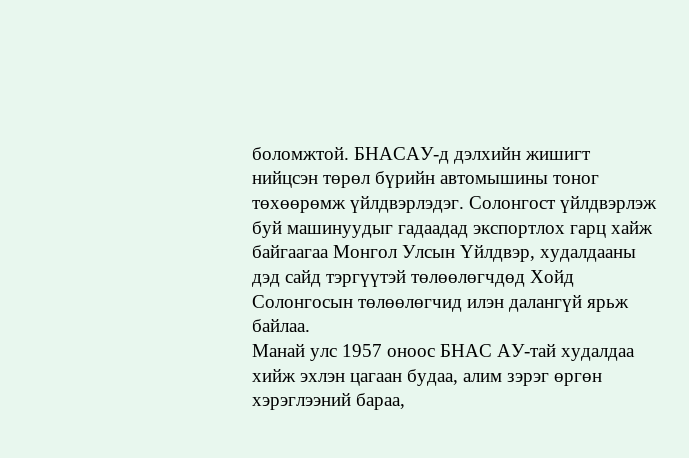боломжтой. БНАСАУ-д дэлхийн жишигт нийцсэн төрөл бүрийн автомышины тоног төхөөрөмж үйлдвэрлэдэг. Солонгост үйлдвэрлэж буй машинуудыг гадаадад экспортлох гарц хайж байгаагаа Монгол Улсын Үйлдвэр, худалдааны дэд сайд тэргүүтэй төлөөлөгчдөд Хойд Солонгосын төлөөлөгчид илэн далангүй ярьж байлаа.
Манай улс 1957 оноос БНАС АУ-тай худалдаа хийж эхлэн цагаан будаа, алим зэрэг өргөн хэрэглээний бараа,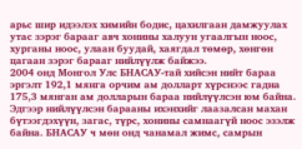арьс шир идээлэх химийн бодис, цахилгаан дамжуулах утас зэрэг барааг авч хонины халуун угаалгын ноос, хурганы ноос, улаан буудай, хаягдал төмөр, хөнгөн цагаан зэрэг барааг нийлүүлж байжээ.
2004 онд Монгол Улс БНАСАУ-тай хийсэн нийт бараа эргэлт 192,1 мянга орчим ам долларт хүрснээс гадна 175,3 мянган ам долларын бараа нийлүүлсэн юм байна. Эдгээр нийлүүлсэн барааны ихэнхийг лаазалсан махан бүтээгдэхүүн, загас, түрс, хонины самнаагүй ноос эзэлж байна. БНАСАУ ч мөн онд чанамал жимс, самрын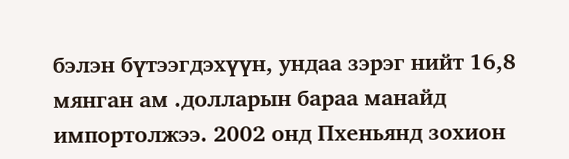бэлэн бүтээгдэхүүн, ундаа зэрэг нийт 16,8 мянган ам .долларын бараа манайд импортолжээ. 2002 онд Пхеньянд зохион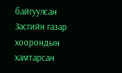байгуулсан Засгийн газар хоорондын хамтарсан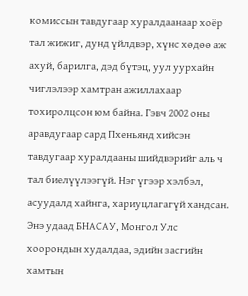комиссын тавдугаар хуралдаанаар хоёр тал жижиг, дунд үйлдвэр, хүнс хөдөө аж ахуй, барилга, дэд бүтэц, уул уурхайн чиглэлээр хамтран ажиллахаар тохиролцсон юм байна. Гэвч 2002 оны аравдугаар сард Пхеньянд хийсэн тавдугаар хуралдааны шийдвэрийг аль ч тал биелүүлээгүй. Нэг үгээр хэлбэл, асуудалд хайнга, хариуцлагагүй хандсан. Энэ удаад БНАСАУ, Монгол Улс хоорондын худалдаа, эдийн засгийн хамтын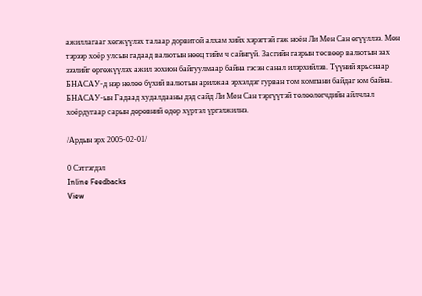ажиллагааг хөгжүүлэх талаар дорвитой алхам хийх хэрэгтэй гэж ноён Ли Мен Сан өгүүллээ. Мөн тэрээр хоёр улсын гадаад валютын нөөц тийм ч сайнгүй. Засгийн газрын төсвөөр валютын зах зээлийг өргөжүүлэх ажил зохион байгуулмаар байна гэсэн санал илэрхийлэв. Түүний ярьснаар БНАСАУ-д нэр нөлөө бүхий валютын арилжаа эрхэлдэг гурван том компани байдаг юм байна.
БНАСАУ-ын Гадаад худалдааны дэд сайд Ли Мен Сан тэргүүтэй төлөөлөгчдийн айлчлал хоёрдугаар сарын дөрөвний өдөр хүртэл үргэлжилнэ.

/Ардын эрх 2005-02-01/

0 Сэтгэгдэл
Inline Feedbacks
View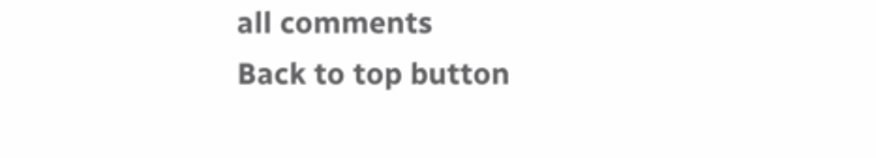all comments
Back to top button